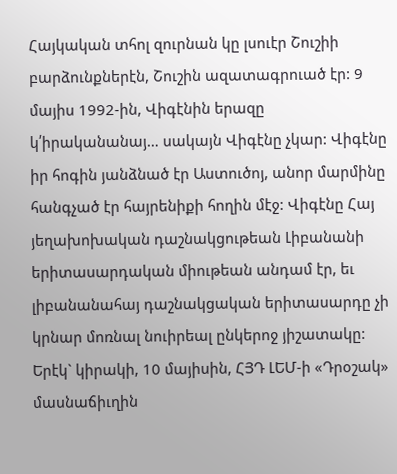Հայկական տհոլ զուրնան կը լսուէր Շուշիի բարձունքներէն, Շուշին ազատագրուած էր: 9 մայիս 1992-ին, Վիգէնին երազը կ՛իրականանայ… սակայն Վիգէնը չկար: Վիգէնը իր հոգին յանձնած էր Աստուծոյ, անոր մարմինը հանգչած էր հայրենիքի հողին մէջ: Վիգէնը Հայ յեղախոխական դաշնակցութեան Լիբանանի երիտասարդական միութեան անդամ էր, եւ լիբանանահայ դաշնակցական երիտասարդը չի կրնար մոռնալ նուիրեալ ընկերոջ յիշատակը:
Երէկ` կիրակի, 10 մայիսին, ՀՅԴ ԼԵՄ-ի «Դրօշակ» մասնաճիւղին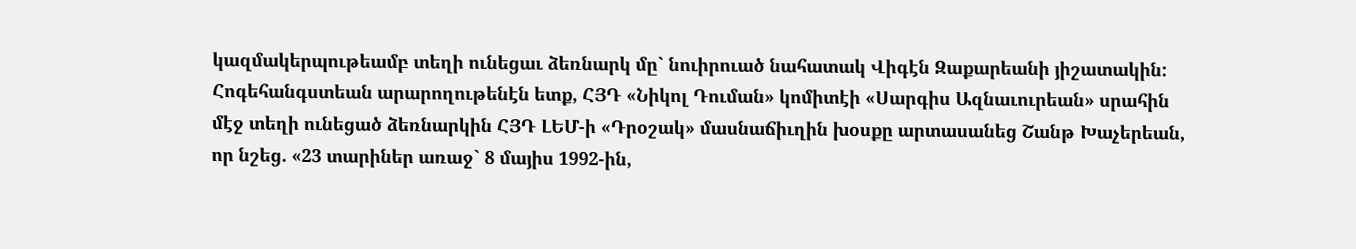կազմակերպութեամբ տեղի ունեցաւ ձեռնարկ մը` նուիրուած նահատակ Վիգէն Զաքարեանի յիշատակին: Հոգեհանգստեան արարողութենէն ետք, ՀՅԴ «Նիկոլ Դուման» կոմիտէի «Սարգիս Ազնաւուրեան» սրահին մէջ տեղի ունեցած ձեռնարկին ՀՅԴ ԼԵՄ-ի «Դրօշակ» մասնաճիւղին խօսքը արտասանեց Շանթ Խաչերեան, որ նշեց. «23 տարիներ առաջ` 8 մայիս 1992-ին,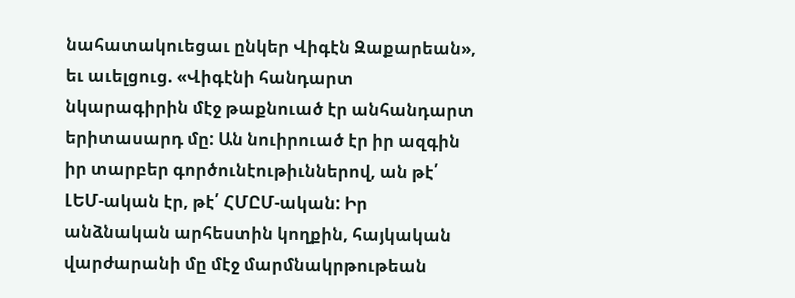նահատակուեցաւ ընկեր Վիգէն Զաքարեան», եւ աւելցուց. «Վիգէնի հանդարտ նկարագիրին մէջ թաքնուած էր անհանդարտ երիտասարդ մը: Ան նուիրուած էր իր ազգին իր տարբեր գործունէութիւններով, ան թէ՛ ԼԵՄ-ական էր, թէ՛ ՀՄԸՄ-ական: Իր անձնական արհեստին կողքին, հայկական վարժարանի մը մէջ մարմնակրթութեան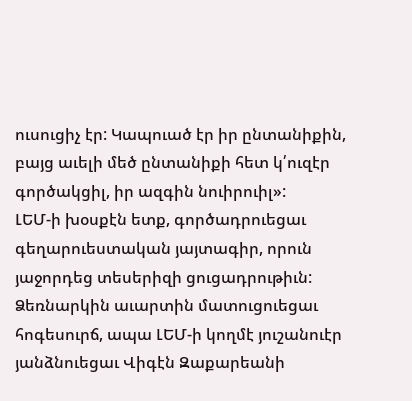ուսուցիչ էր: Կապուած էր իր ընտանիքին, բայց աւելի մեծ ընտանիքի հետ կ՛ուզէր գործակցիլ, իր ազգին նուիրուիլ»:
ԼԵՄ-ի խօսքէն ետք, գործադրուեցաւ գեղարուեստական յայտագիր, որուն յաջորդեց տեսերիզի ցուցադրութիւն: Ձեռնարկին աւարտին մատուցուեցաւ հոգեսուրճ, ապա ԼԵՄ-ի կողմէ յուշանուէր յանձնուեցաւ Վիգէն Զաքարեանի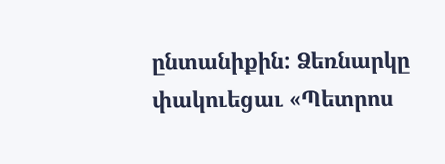ընտանիքին: Ձեռնարկը փակուեցաւ «Պետրոս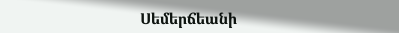Սեմերճեանի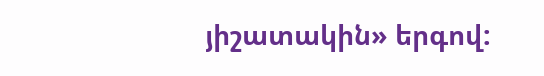յիշատակին» երգով: